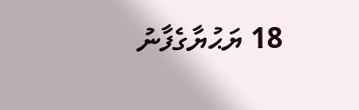18 ޔަޙުޔާގެފާނު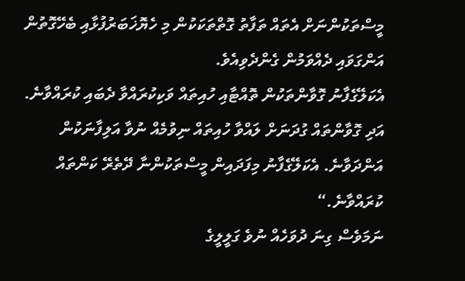މީސްތަކުންނަށް އެތައް ތަފާތު ގޮތްތަކަކުން މި ހެޔޮޚަބަރުފުޅާއި ބެހޭގޮތުން އަންގަވައި ދެއްވަމުން ގެންދެވިއެވެ.
އެކަލޭގެފާނު ގޮވާންތަކުން ތޮއްޓާއި ހުއިތައް ވަކިކުރައްވާ ދެބައި ކުރައްވާނެ. އަދި ގޮވާންތައް ގުދަނަށް ލައްވާ ހުއިތައް ނިވުމެއް ނުވާ އަލިފާނަކުން އަންދަވާނެ. އެކަލޭގެފާނު މިފަދައިން މީސްތަކުންނާ ދޭތެރޭ ކަންތައް ކުރައްވާނެ.“
ނަމަވެސް ގިނަ ދުވަހެއް ނުވެ ގަލީލީގެ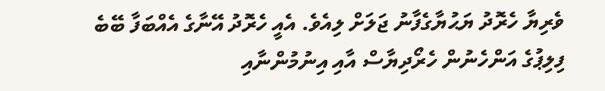ވެރިޔާ ހެރޮދު ޔަޙުޔާގެފާނު ޖަލަށް ލިއެވެ. އެއީ ހެރޮދު އޭނާގެ އެއްބަފާ ބޭބެ ފިލިޕުގެ އަންހެނުން ހެރޯދިޔާސް އާއި އިނުމުންނާއި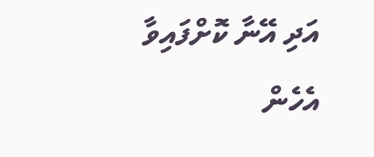އަދި އޭނާ ކޮށްފައިވާ އެހެން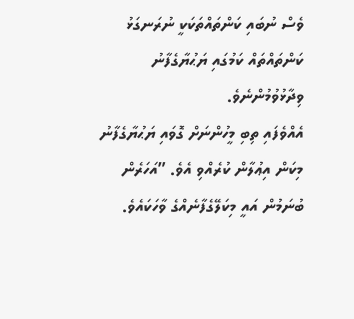ވެސް ނުބައި ކަންތައްތަކަކީ ނުރަނގަޅު ކަންތައްތައް ކަމުގައި ޔަޙުޔާގެފާނު ވިދާޅުވުމުންނެވެ.
އެއްވެފައި ތިބި މީހުންނަށް ގޮވައި ޔަޙުޔާގެފާނު މިކަން އިޢުލާން ކުރެއްވި އެވެ. ”އަހަރެން ބުނަމުން އައީ މިކަލޭގެފާނެއްގެ ވާހަކައެވެ.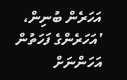އަހަރެން ބުނިން، ’އަހަރެންގެ ފަހަތުން އަހަންނަށް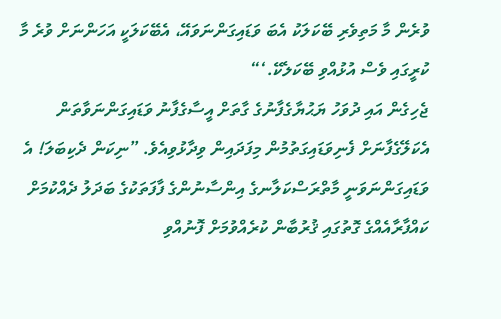ވުރެން މާ މަތިވެރި ބޭކަލަކު އެބަ ވަޑައިގަންނަވައޭ، އެބޭކަލަކީ އަހަންނަށް ވުރެ މާ ކުރީގައި ވެސް އުޅުއްވި ބޭކަލެކޭ.‘“
ޖެހިގެން އައި ދުވަހު ޔަޙުޔާގެފާނުގެ ގާތަށް އީސާގެފާނު ވަޑައިގަންނަވާތަން އެކަލޭގެފާނަށް ފެނިވަޑައިގަތުމުން މިފަދައިން ވިދާޅުވިއެވެ. ”ނިކަން ދެކިބަލަ! އެ ވަޑައިގަންނަވަނީ މާތްރަސްކަލާނގެ އިންސާނުންގެ ފާފަތަކުގެ ބަދަލު ދެއްކުމަށް ކައްފާރާއެއްގެ ގޮތުގައި ޤުރުބާން ކުރެއްވުމަށް ފޮނުއްވި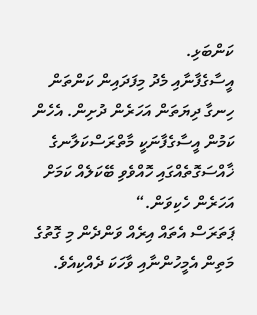ކަންބަޅި.
އީސާގެފާނާއި މެދު މިފަދައިން ކަންތަން ހިނގާ ދިޔަތަން އަހަރެން ދުށިން. އެހެން ކަމުން އީސާގެފާނަކީ މާތްރަސްކަލާނގެ ޚާއްސަގޮތެއްގައި ހޮއްވެވި ބޭކަލެއް ކަމަށް އަހަރެން ހެކިވަން.“
ޕަތަރަސް އެތައް އިރެއް ވަންދެން މި ގޮތުގެ މަތިން އެމީހުންނާއި ވާހަކަ ދެއްކިއެވެ.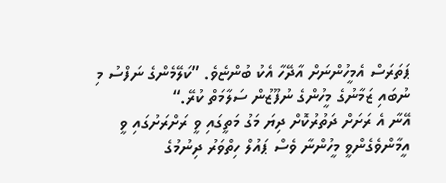ޕަތަރަސް އެމީހުންނަށް އާދޭހާ އެކު ބުންޏެވެ. ”ކަލޭމެންގެ ނަފްސު މި ނުބައި ޒަމާނުގެ މީހުންގެ ނުފޫޒުން ސަލާމަތް ކުރޭ.“
އޭނާ އެ ރަށަށް ދަތުރުކޮށް ދިޔަ މަގު މަތީގައި ވީ ރަށްރަށުގައި ވީ އީމާންވެގެންވީ މީހުންނާ ވެސް ޕައުލް ހިތްވަރު ދިނުމުގެ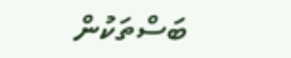ބަސްތަކުން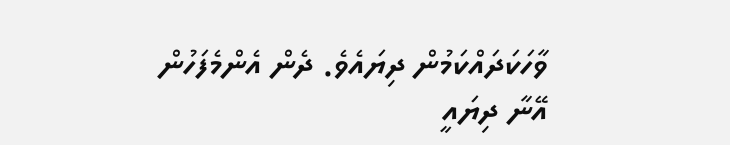ވާހަކަދައްކަމުން ދިޔައެވެ. ދެން އެންމެފަހުން އޭނާ ދިޔައީ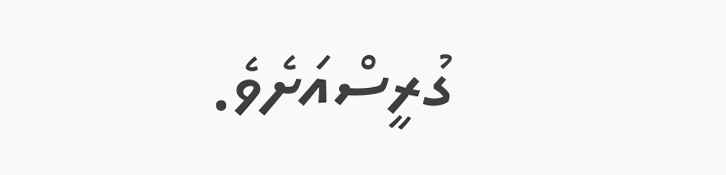ގުރީސްއަށެވެ.